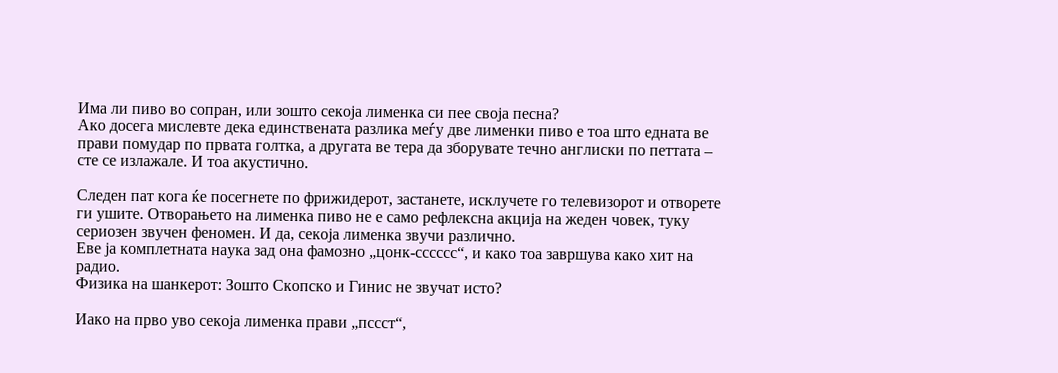Има ли пиво во сопран, или зошто секоја лименка си пее своја песна?
Ако досега мислевте дека единствената разлика меѓу две лименки пиво е тоа што едната ве прави помудар по првата голтка, а другата ве тера да зборувате течно англиски по петтата – сте се излажале. И тоа акустично.

Следен пат кога ќе посегнете по фрижидерот, застанете, исклучете го телевизорот и отворете ги ушите. Отворањето на лименка пиво не е само рефлексна акција на жеден човек, туку сериозен звучен феномен. И да, секоја лименка звучи различно.
Еве ја комплетната наука зад она фамозно „цонк-сссссс“, и како тоа завршува како хит на радио.
Физика на шанкерот: Зошто Скопско и Гинис не звучат исто?

Иако на прво уво секоја лименка прави „пссст“,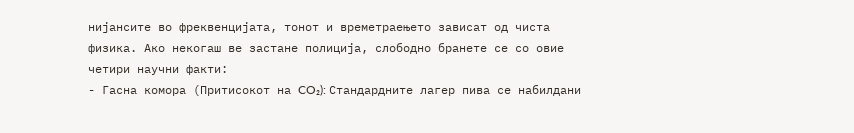нијансите во фреквенцијата, тонот и времетраењето зависат од чиста физика. Ако некогаш ве застане полиција, слободно бранете се со овие четири научни факти:
- Гасна комора (Притисокот на CO₂): Стандардните лагер пива се набилдани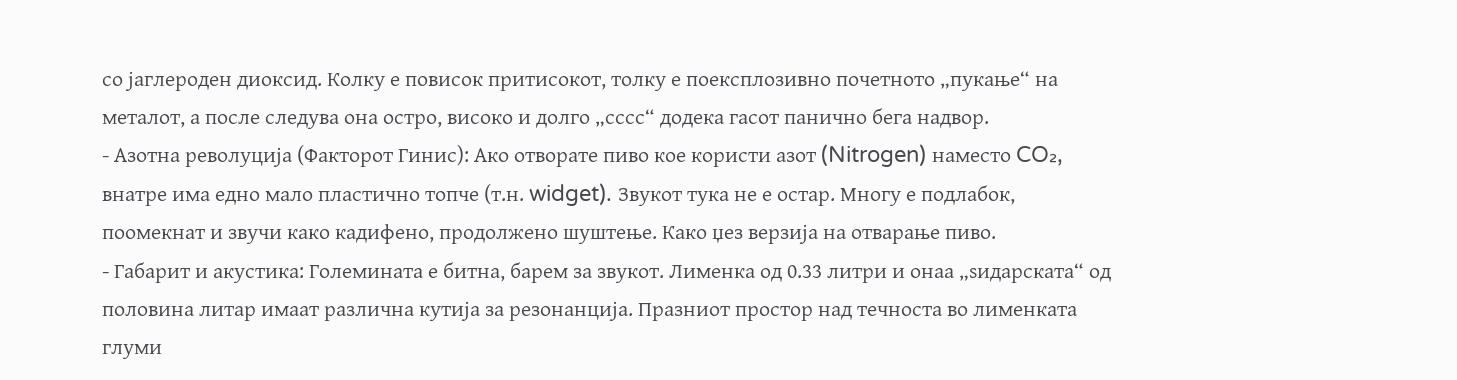со јаглероден диоксид. Колку е повисок притисокот, толку е поексплозивно почетното „пукање“ на металот, а после следува она остро, високо и долго „сссс“ додека гасот панично бега надвор.
- Азотна револуција (Факторот Гинис): Ако отворате пиво кое користи азот (Nitrogen) наместо CO₂, внатре има едно мало пластично топче (т.н. widget). Звукот тука не е остар. Многу е подлабок, поомекнат и звучи како кадифено, продолжено шуштење. Како џез верзија на отварање пиво.
- Габарит и акустика: Големината е битна, барем за звукот. Лименка од 0.33 литри и онаа „ѕидарската“ од половина литар имаат различна кутија за резонанција. Празниот простор над течноста во лименката глуми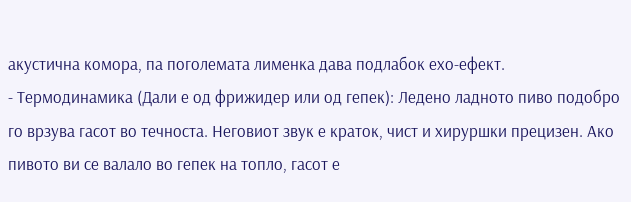акустична комора, па поголемата лименка дава подлабок ехо-ефект.
- Термодинамика (Дали е од фрижидер или од гепек): Ледено ладното пиво подобро го врзува гасот во течноста. Неговиот звук е краток, чист и хируршки прецизен. Ако пивото ви се валало во гепек на топло, гасот е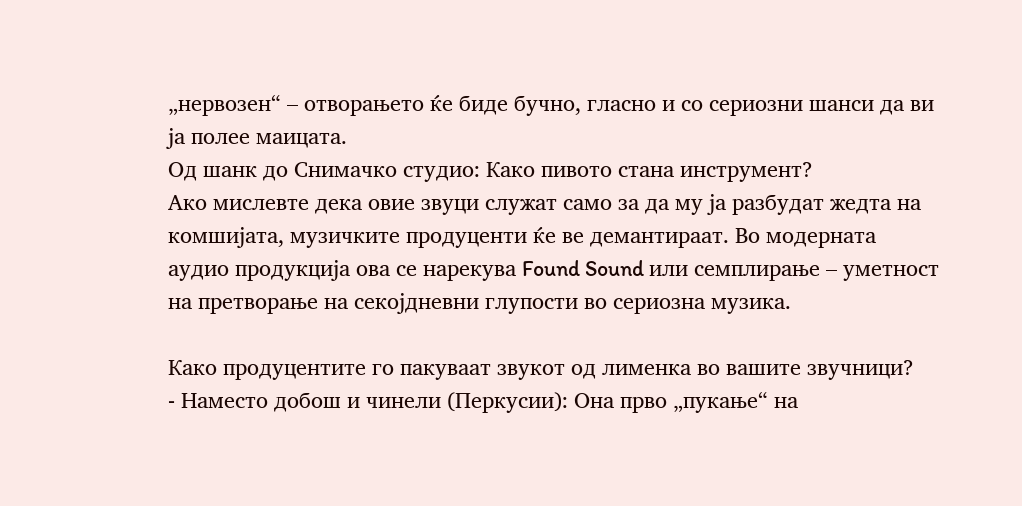„нервозен“ – отворањето ќе биде бучно, гласно и со сериозни шанси да ви ја полее маицата.
Од шанк до Снимачко студио: Како пивото стана инструмент?
Ако мислевте дека овие звуци служат само за да му ја разбудат жедта на комшијата, музичките продуценти ќе ве демантираат. Во модерната аудио продукција ова се нарекува Found Sound или семплирање – уметност на претворање на секојдневни глупости во сериозна музика.

Како продуцентите го пакуваат звукот од лименка во вашите звучници?
- Наместо добош и чинели (Перкусии): Она прво „пукање“ на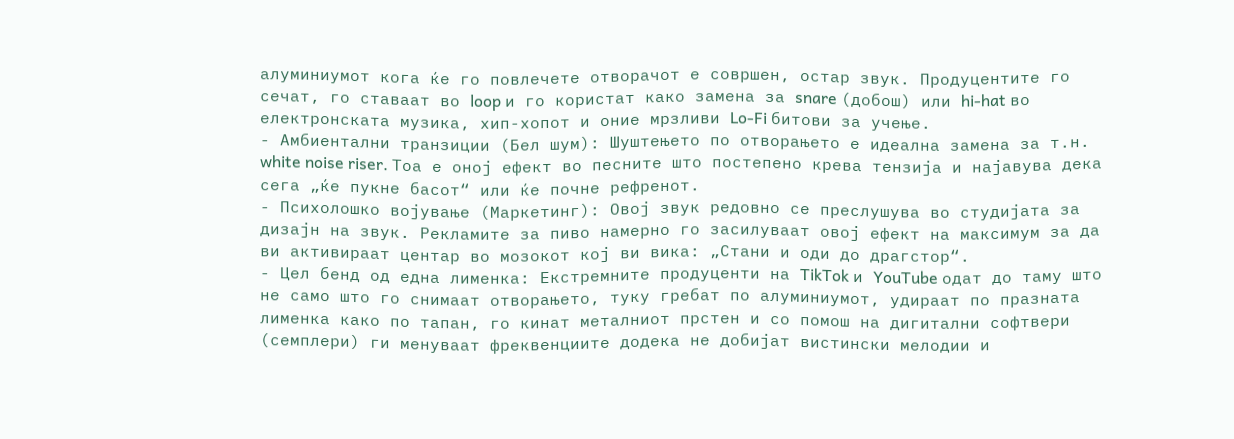алуминиумот кога ќе го повлечете отворачот е совршен, остар звук. Продуцентите го сечат, го ставаат во loop и го користат како замена за snare (добош) или hi-hat во електронската музика, хип-хопот и оние мрзливи Lo-Fi битови за учење.
- Амбиентални транзиции (Бел шум): Шуштењето по отворањето е идеална замена за т.н. white noise riser. Тоа е оној ефект во песните што постепено крева тензија и најавува дека сега „ќе пукне басот“ или ќе почне рефренот.
- Психолошко војување (Маркетинг): Овој звук редовно се преслушува во студијата за дизајн на звук. Рекламите за пиво намерно го засилуваат овој ефект на максимум за да ви активираат центар во мозокот кој ви вика: „Стани и оди до драгстор“.
- Цел бенд од една лименка: Екстремните продуценти на TikTok и YouTube одат до таму што не само што го снимаат отворањето, туку гребат по алуминиумот, удираат по празната лименка како по тапан, го кинат металниот прстен и со помош на дигитални софтвери (семплери) ги менуваат фреквенциите додека не добијат вистински мелодии и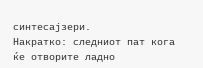синтесајзери.
Накратко: следниот пат кога ќе отворите ладно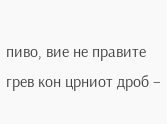пиво, вие не правите грев кон црниот дроб –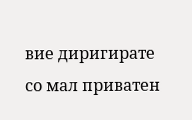вие диригирате со мал приватен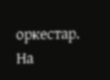оркестар. На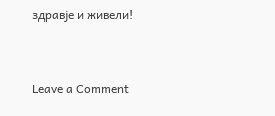здравје и живели!


Leave a Comment